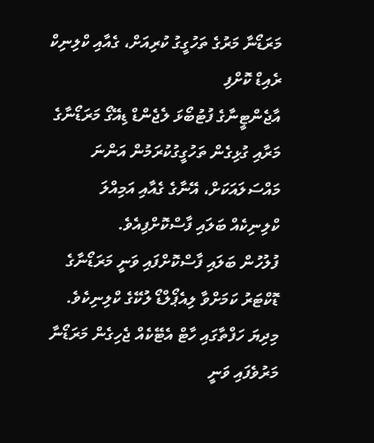މަރަޑޯނާ މަރުގެ ތަހުގީގު ކުރިއަށް، ގެއާއި ކްލިނިކް ރެއިޑް ކޮށްފި
އާޖެންޓީނާގެ ފުޓުބޯޅަ ލެޖެންޑް ޑިއޭގޯ މަރަޑޯނާގެ މަރާއި ގުޅިގެން ތަހުގީގުކުރަމުން އަންނަ މައްސަލައަކަށް، އޭނާގެ ގެއާއި އަމިއްލަ ކްލިނިކެއް ބަލައި ފާސްކޮށްފިއެވެ.
ފުލުހުން ބަލައި ފާސްކޮށްފައި ވަނީ މަރަޑޯނާގެ ޑޮކްޓަރު ކަމަށްވާ ލިއެޕޯލްޑޯ ލުކޭގެ ކްލިނިކެވެ. މިދިޔަ ހަފްތާގައި ހާޓް އެޓޭކެއް ޖެހިގެން މަރަޑޯނާ މަރުވެފައި ވަނީ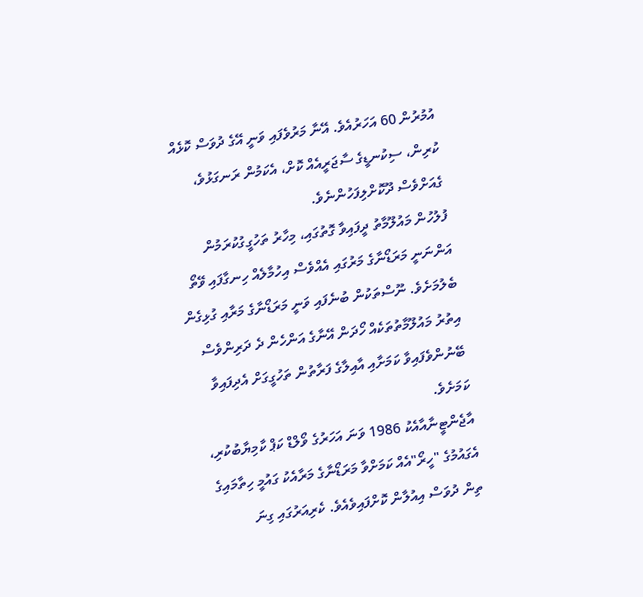އުމުރުން 60 އަހަރުއެވެ. އޭނާ މަރުވެފައި ވަނީ އޭގެ ދުވަސް ކޮޅެއް ކުރިން، ސިކުނޑީގެ ސާޖަރީއެއް ކޮށް، އެކަމުން ރަނގަޅުވެ، ގެއަށްވެސް ދޫކޮށްލިފަހުންނެވެ.
ފުލުހުން މައުލޫމާތު ދީފައިވާ ގޮތުގައި، މިހާރު ތަހުގީގުކުރަމުން އަންނަނީ މަރަޑޯނާގެ މަރުގައި އެއްވެސް އިހުމާލެއް ހިނގާފައި ވޭތޯ ބެލުމަށެވެ. ނޫސްތަކުން ބުނެފައި ވަނީ މަރަޑޯނާގެ މަރާއި ގުޅިގެން އިތުރު މައުލޫމާތުތަކެއް ހޯދަން އޭނާގެ އަންހެން ދެ ދަރިންވެސް ބޭނުންވެފައިވާ ކަމަށާއި އާއިލާގެ ފަރާތުން ތަހުގީގަށް އެދިފައިވާ ކަމަށެވެ.
އާޖެންޓީނާއާއެކު 1986 ވަނަ އަހަރުގެ ވޯލްޑް ކަޕް ކާމިޔާބުކުރި، އެގައުމުގެ "ހީރޯ"އެއް ކަމަށްވާ މަރަޑޯނާގެ މަރާއެކު ގައުމީ ހިތާމައިގެ ތިން ދުވަސް އިއުލާން ކޮށްފައިވެއެވެ. ކެރިއަރުގައި ގިނަ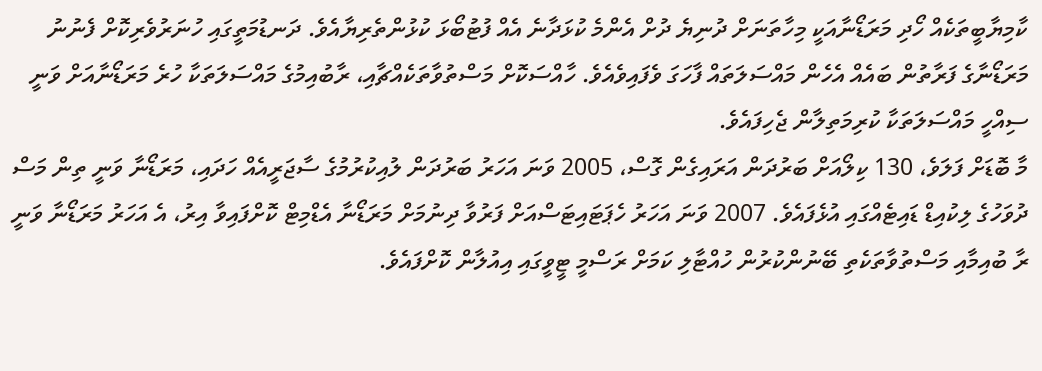ކާމިޔާބީތަކެއް ހޯދި މަރަޑޯނާއަކީ މިހާތަނަށް ދުނިޔެ ދުށް އެންމެ ކުޅަދާނެ އެއް ފުޓުބޯޅަ ކުޅުންތެރިޔާއެވެ. ދަނޑުމަތީގައި ހުނަރުވެރިކޮށް ފެނުނު މަރަޑޯނާގެ ފަރާތުން ބައެއް އެހެން މައްސަލަތައް ފާހަގަ ވެފައިވެއެވެ. ހާއްސަކޮށް މަސްތުވާތަކެއްޗާއި، ރާބުއިމުގެ މައްސަލަތަކާ ހުރެ މަރަޑޯނާއަށް ވަނީ ސިއްހީ މައްސަލަތަކާ ކުރިމަތިލާން ޖެހިފައެވެ.
މާ ބޮޑަށް ފަލަވެ، 130 ކިލޯއަށް ބަރުދަން އަރައިގެން ގޮސް، 2005 ވަނަ އަހަރު ބަރުދަން ލުއިކުރުމުގެ ސާޖަރީއެއް ހަދައި، މަރަޑޯނާ ވަނީ ތިން މަސް ދުވަހުގެ ލިކުއިޑް ޑައިޓެއްގައި އުޅެފައެވެ. 2007 ވަނަ އަހަރު ހެޕަޓައިޓަސްއަށް ފަރުވާ ދިނުމަށް މަރަޑޯނާ އެޑްމިޓް ކޮށްފައިވާ އިރު، އެ އަހަރު މަރަޑޯނާ ވަނީ ރާ ބުއިމާއި މަސްތުވާތަކެތި ބޭނުންކުރުން ހުއްޓާލި ކަމަށް ރަސްމީ ޓީވީގައި އިއުލާން ކޮށްފައެވެ.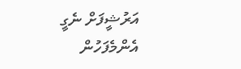އަރުޝީފަށް ނެގީ
އެންމެފަހުން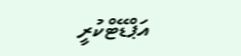އަޕްޑޭޓްކުރީ